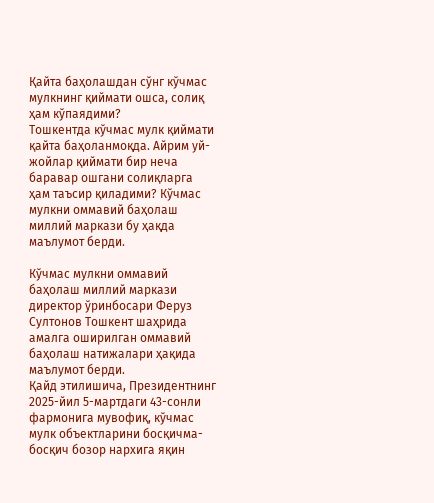Қайта баҳолашдан сўнг кўчмас мулкнинг қиймати ошса, солиқ ҳам кўпаядими?
Тошкентда кўчмас мулк қиймати қайта баҳоланмоқда. Айрим уй-жойлар қиймати бир неча баравар ошгани солиқларга ҳам таъсир қиладими? Кўчмас мулкни оммавий баҳолаш миллий маркази бу ҳақда маълумот берди.

Кўчмас мулкни оммавий баҳолаш миллий маркази директор ўринбосари Феруз Султонов Тошкент шаҳрида амалга оширилган оммавий баҳолаш натижалари ҳақида маълумот берди.
Қайд этилишича, Президентнинг 2025-йил 5-мартдаги 43-сонли фармонига мувофиқ, кўчмас мулк объектларини босқичма-босқич бозор нархига яқин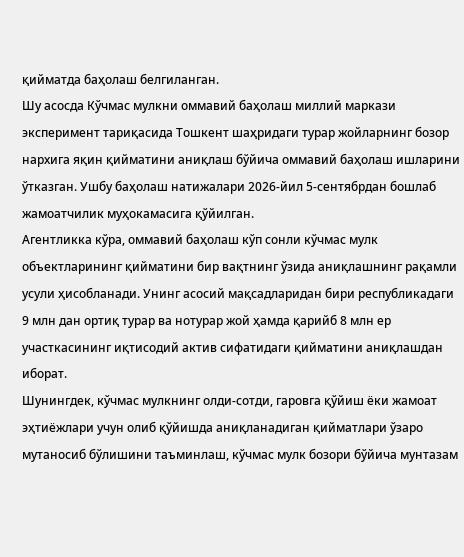қийматда баҳолаш белгиланган.
Шу асосда Кўчмас мулкни оммавий баҳолаш миллий маркази эксперимент тариқасида Тошкент шаҳридаги турар жойларнинг бозор нархига яқин қийматини аниқлаш бўйича оммавий баҳолаш ишларини ўтказган. Ушбу баҳолаш натижалари 2026-йил 5-сентябрдан бошлаб жамоатчилик муҳокамасига қўйилган.
Агентликка кўра, оммавий баҳолаш кўп сонли кўчмас мулк объектларининг қийматини бир вақтнинг ўзида аниқлашнинг рақамли усули ҳисобланади. Унинг асосий мақсадларидан бири республикадаги 9 млн дан ортиқ турар ва нотурар жой ҳамда қарийб 8 млн ер участкасининг иқтисодий актив сифатидаги қийматини аниқлашдан иборат.
Шунингдек, кўчмас мулкнинг олди-сотди, гаровга қўйиш ёки жамоат эҳтиёжлари учун олиб қўйишда аниқланадиган қийматлари ўзаро мутаносиб бўлишини таъминлаш, кўчмас мулк бозори бўйича мунтазам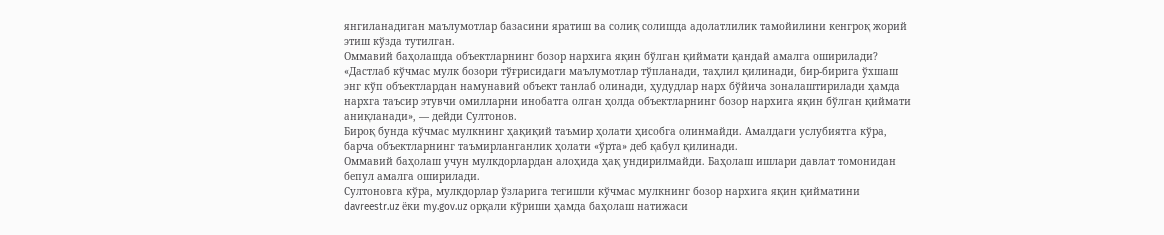янгиланадиган маълумотлар базасини яратиш ва солиқ солишда адолатлилик тамойилини кенгроқ жорий этиш кўзда тутилган.
Оммавий баҳолашда объектларнинг бозор нархига яқин бўлган қиймати қандай амалга оширилади?
«Дастлаб кўчмас мулк бозори тўғрисидаги маълумотлар тўпланади, таҳлил қилинади, бир-бирига ўхшаш энг кўп объектлардан намунавий объект танлаб олинади, ҳудудлар нарх бўйича зоналаштирилади ҳамда нархга таъсир этувчи омилларни инобатга олган ҳолда объектларнинг бозор нархига яқин бўлган қиймати аниқланади», — дейди Султонов.
Бироқ бунда кўчмас мулкнинг ҳақиқий таъмир ҳолати ҳисобга олинмайди. Амалдаги услубиятга кўра, барча объектларнинг таъмирланганлик ҳолати «ўрта» деб қабул қилинади.
Оммавий баҳолаш учун мулкдорлардан алоҳида ҳақ ундирилмайди. Баҳолаш ишлари давлат томонидан бепул амалга оширилади.
Султоновга кўра, мулкдорлар ўзларига тегишли кўчмас мулкнинг бозор нархига яқин қийматини davreestr.uz ёки my.gov.uz орқали кўриши ҳамда баҳолаш натижаси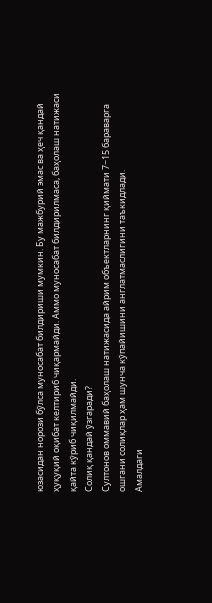юзасидан норози бўлса муносабат билдириши мумкин. Бу мажбурий эмас ва ҳеч қандай ҳуқуқий оқибат келтириб чиқармайди. Аммо муносабат билдирилмаса, баҳолаш натижаси қайта кўриб чиқилмайди.
Солиқ қандай ўзгаради?
Султонов оммавий баҳолаш натижасида айрим объектларнинг қиймати 7−15 бараварга ошгани солиқлар ҳам шунча кўпайишини англатмаслигини таъкидлади.
Амалдаги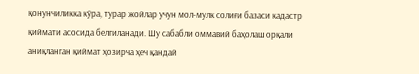қонунчиликка кўра, турар жойлар учун мол-мулк солиғи базаси кадастр қиймати асосида белгиланади. Шу сабабли оммавий баҳолаш орқали аниқланган қиймат ҳозирча ҳеч қандай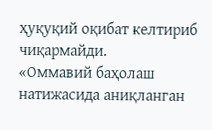ҳуқуқий оқибат келтириб чиқармайди.
«Оммавий баҳолаш натижасида аниқланган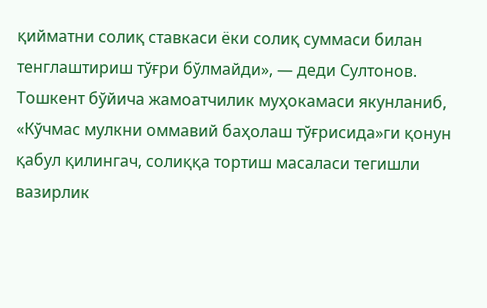қийматни солиқ ставкаси ёки солиқ суммаси билан тенглаштириш тўғри бўлмайди», — деди Султонов.
Тошкент бўйича жамоатчилик муҳокамаси якунланиб, «Кўчмас мулкни оммавий баҳолаш тўғрисида»ги қонун қабул қилингач, солиққа тортиш масаласи тегишли вазирлик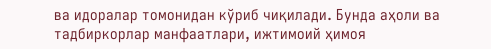ва идоралар томонидан кўриб чиқилади. Бунда аҳоли ва тадбиркорлар манфаатлари, ижтимоий ҳимоя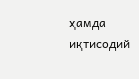ҳамда иқтисодий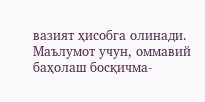вазият ҳисобга олинади.
Маълумот учун, оммавий баҳолаш босқичма-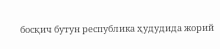босқич бутун республика ҳудудида жорий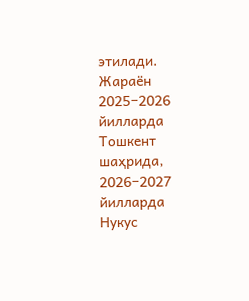этилади. Жараён 2025−2026 йилларда Тошкент шаҳрида, 2026−2027 йилларда Нукус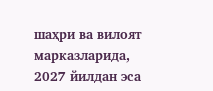шаҳри ва вилоят марказларида, 2027 йилдан эса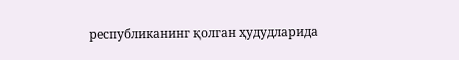республиканинг қолган ҳудудларида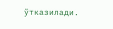ўтказилади.